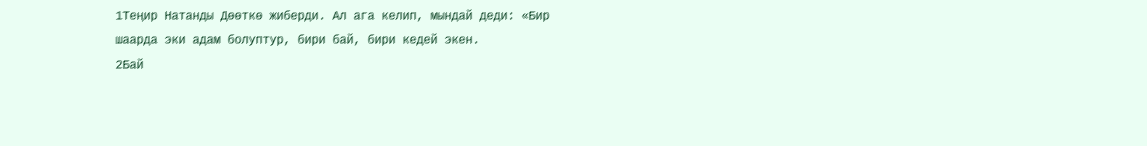1Теңир Натанды Дөөткө жиберди. Ал ага келип, мындай деди: «Бир шаарда эки адам болуптур, бири бай, бири кедей экен.
2Бай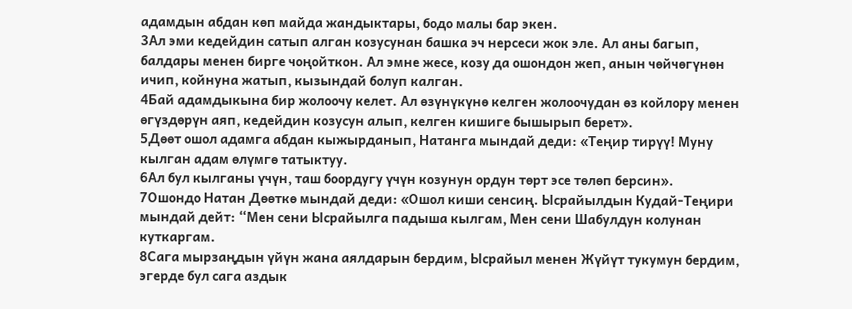адамдын абдан көп майда жандыктары, бодо малы бар экен.
3Ал эми кедейдин сатып алган козусунан башка эч нерсеси жок эле. Ал аны багып, балдары менен бирге чоңойткон. Ал эмне жесе, козу да ошондон жеп, анын чөйчөгүнөн ичип, койнуна жатып, кызындай болуп калган.
4Бай адамдыкына бир жолоочу келет. Ал өзүнүкүнө келген жолоочудан өз койлору менен өгүздөрүн аяп, кедейдин козусун алып, келген кишиге бышырып берет».
5Дөөт ошол адамга абдан кыжырданып, Натанга мындай деди: «Теңир тирүү! Муну кылган адам өлүмгө татыктуу.
6Ал бул кылганы үчүн, таш боордугу үчүн козунун ордун төрт эсе төлөп берсин».
7Ошондо Натан Дөөткө мындай деди: «Ошол киши сенсиң. Ысрайылдын Кудай-Теңири мындай дейт: “Мен сени Ысрайылга падыша кылгам, Мен сени Шабулдун колунан куткаргам.
8Сага мырзаңдын үйүн жана аялдарын бердим, Ысрайыл менен Жүйүт тукумун бердим, эгерде бул сага аздык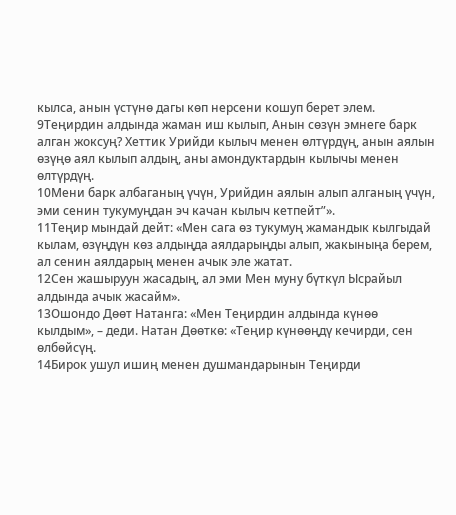кылса, анын үстүнө дагы көп нерсени кошуп берет элем.
9Теңирдин алдында жаман иш кылып, Анын сөзүн эмнеге барк алган жоксуң? Хеттик Урийди кылыч менен өлтүрдүң, анын аялын өзүңө аял кылып алдың, аны амондуктардын кылычы менен өлтүрдүң.
10Мени барк албаганың үчүн, Урийдин аялын алып алганың үчүн, эми сенин тукумуңдан эч качан кылыч кетпейт”».
11Теңир мындай дейт: «Мен сага өз тукумуң жамандык кылгыдай кылам, өзүңдүн көз алдыңда аялдарыңды алып, жакыныңа берем, ал сенин аялдарың менен ачык эле жатат.
12Сен жашыруун жасадың, ал эми Мен муну бүткүл Ысрайыл алдында ачык жасайм».
13Ошондо Дөөт Натанга: «Мен Теңирдин алдында күнөө кылдым», – деди. Натан Дөөткө: «Теңир күнөөңдү кечирди, сен өлбөйсүң.
14Бирок ушул ишиң менен душмандарынын Теңирди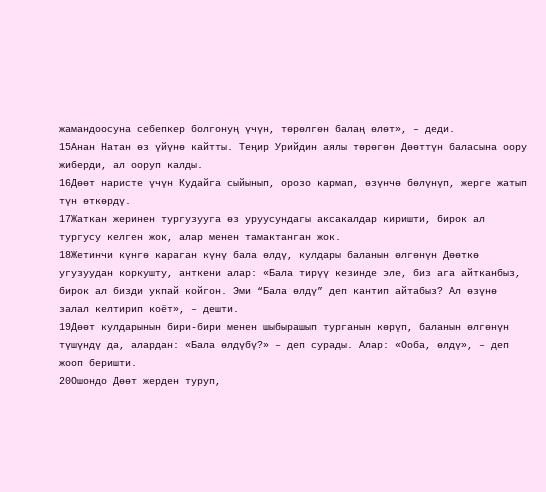жамандоосуна себепкер болгонуң үчүн, төрөлгөн балаң өлөт», – деди.
15Анан Натан өз үйүнө кайтты. Теңир Урийдин аялы төрөгөн Дөөттүн баласына оору жиберди, ал ооруп калды.
16Дөөт наристе үчүн Кудайга сыйынып, орозо кармап, өзүнчө бөлүнүп, жерге жатып түн өткөрдү.
17Жаткан жеринен тургузууга өз уруусундагы аксакалдар киришти, бирок ал тургусу келген жок, алар менен тамактанган жок.
18Жетинчи күнгө караган күнү бала өлдү, кулдары баланын өлгөнүн Дөөткө угузуудан коркушту, анткени алар: «Бала тирүү кезинде эле, биз ага айтканбыз, бирок ал бизди укпай койгон. Эми “Бала өлдү” деп кантип айтабыз? Ал өзүнө залал келтирип коёт», – дешти.
19Дөөт кулдарынын бири-бири менен шыбырашып турганын көрүп, баланын өлгөнүн түшүндү да, алардан: «Бала өлдүбү?» – деп сурады. Алар: «Ооба, өлдү», – деп жооп беришти.
20Ошондо Дөөт жерден туруп,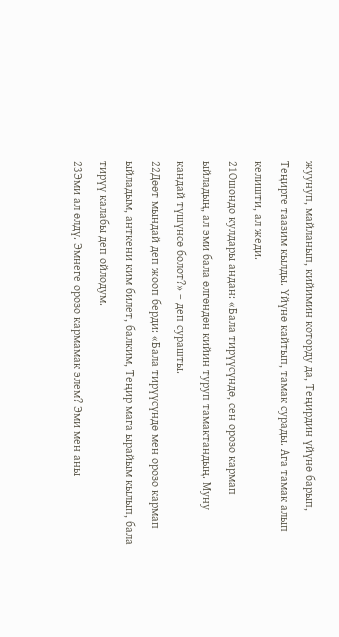жуунуп, майланып, кийимин которду да, Теңирдин үйүнө барып, Теңирге таазим кылды. Yйүнө кайтып, тамак сурады. Ага тамак алып келишти, ал жеди.
21Ошондо кулдары андан: «Бала тирүүсүндө, сен орозо кармап ыйладың, ал эми бала өлгөндөн кийин туруп тамактандың. Муну кандай түшүнсө болот?» – деп сурашты.
22Дөөт мындай деп жооп берди: «Бала тирүүсүндө мен орозо кармап ыйладым, анткени ким билет, балким, Теңир мага ырайым кылып, бала тирүү калабы деп ойлодум.
23Эми ал өлдү. Эмнеге орозо кармамак элем? Эми мен аны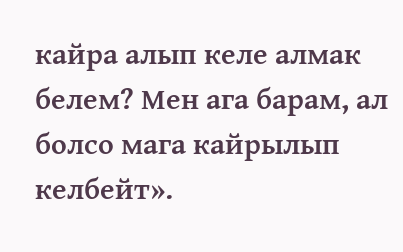кайра алып келе алмак белем? Мен ага барам, ал болсо мага кайрылып келбейт».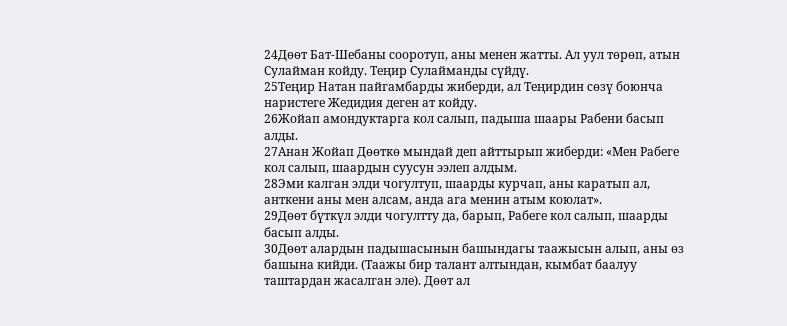24Дөөт Бат-Шебаны сооротуп, аны менен жатты. Ал уул төрөп, атын Сулайман койду. Теңир Сулайманды сүйдү.
25Теңир Натан пайгамбарды жиберди, ал Теңирдин сөзү боюнча наристеге Жедидия деген ат койду.
26Жойап амондуктарга кол салып, падыша шаары Рабени басып алды.
27Анан Жойап Дөөткө мындай деп айттырып жиберди: «Мен Рабеге кол салып, шаардын суусун ээлеп алдым.
28Эми калган элди чогултуп, шаарды курчап, аны каратып ал, анткени аны мен алсам, анда ага менин атым коюлат».
29Дөөт бүткүл элди чогултту да, барып, Рабеге кол салып, шаарды басып алды.
30Дөөт алардын падышасынын башындагы таажысын алып, аны өз башына кийди. (Таажы бир талант алтындан, кымбат баалуу таштардан жасалган эле). Дөөт ал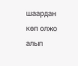шаардан көп олжо алып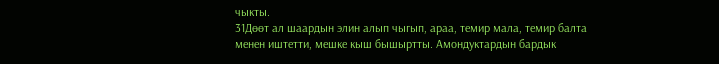чыкты.
31Дөөт ал шаардын элин алып чыгып, араа, темир мала, темир балта менен иштетти, мешке кыш бышыртты. Амондуктардын бардык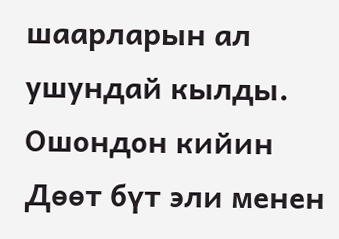шаарларын ал ушундай кылды. Ошондон кийин Дөөт бүт эли менен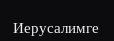Иерусалимге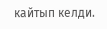кайтып келди.